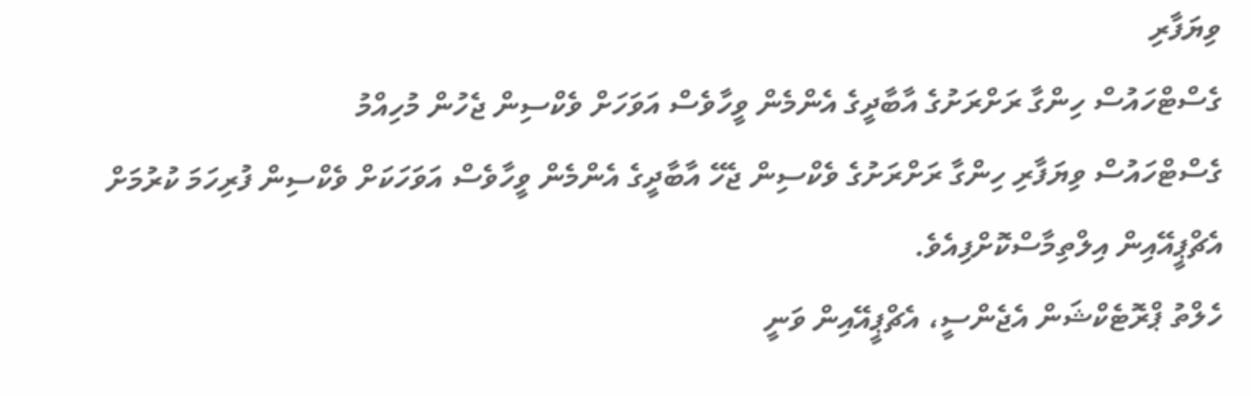ވިޔަފާރި
ގެސްޓްހައުސް ހިންގާ ރަށްރަށުގެ އާބާދީގެ އެންމެން ވީހާވެސް އަވަހަށް ވެކްސިން ޖެހުން މުހިއްމު
ގެސްޓްހައުސް ވިޔަފާރި ހިންގާ ރަށްރަށުގެ ވެކްސިން ޖެހޭ އާބާދީގެ އެންމެން ވީހާވެސް އަވަހަކަށް ވެކްސިން ފުރިހަމަ ކުރުމަށް އެޗްޕީއޭއިން އިލްތިމާސްކޮށްފިއެވެ.
ހެލްތު ޕްރޮޓެކްޝަން އެޖެންސީ، އެޗްޕީއޭއިން ވަނީ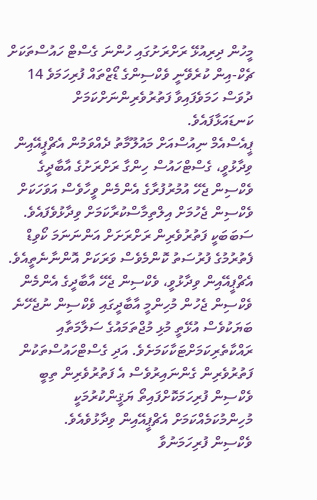މީހުން ދިރިއުޅޭ ރަށްރަށުގައި ހުންނަ ގެސްޓް ހައުސްތަކަށް ޗެކް-އިން ކުރެވޭނީ ވެކްސިންގެ ޑޯޒްތައް ފުރިހަމަވެ 14 ދުވަސް ހަމަވެފައިވާ ފަތުރުވެރިންނަށްކަމަށް ކަނޑައަޅާފައެވެ.
ޕީއެސްއެމް ނިއުސްއަށް މައުލޫމާތު ދެއްވަމުން އެޗްޕީއޭއިން ވިދާޅުވީ، ގެސްޓްހައުސް ހިންގާ ރަށްރަށުގެ އާބާދީގެ ވެކްސިން ޖެހޭ އުމުރުފުރާގެ އެންމެން ވީހާވެސް އަވަހަކަށް ވެކްސިން ޖެހުމަށް އިލްތިމާސްކުރާކަމަށް ވިދާޅުވެފައެވެ. ސަބަބަކީ ފަތުރުވެރިން ރަށްރަށަށް އަންނަނަމަ ކޯވިޑް ފެތުރުމުގެ ފުރުސަތު ކޮންމެވެސް ވަރަކަށް އޮންނާނެތީއެވެ.
އެޗްޕީއޭއިން ވިދާޅުވީ، ވެކްސިން ޖެހޭ އާބާދީގެ އެންމެން ވެކްސިން ޖެހުން މުހިންމީ އާބާދީގައި ވެކްސިން ނުޖެހޭނެ ބަޔަކުވެސް އުޅޭތީ މުޅި މުޖްތަމައުގެ ސަލާމަތާއި ރައްކާތެރިކަމަށްޓަކާކަމަށެވެ. އަދި ގެސްޓްހައުސްތަކުން ފަތުރުވެރިން ގެންނައިރުވެސް އެ ފަތުރުވެރިން ތިބީ ވެކްސިން ފުރިހަމަކޮށްފައިތޯ ޔަޤީންކުރުމަކީ މުހިންމުކަމެއްކަމަށް އެޗްޕީއޭއިން ވިދާޅުވެއެވެ.
ވެކްސިން ފުރިހަމަނުވާ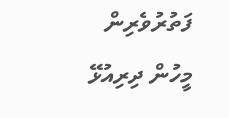ފަތުރުވެރިން މީހުން ދިރިއުޅޭ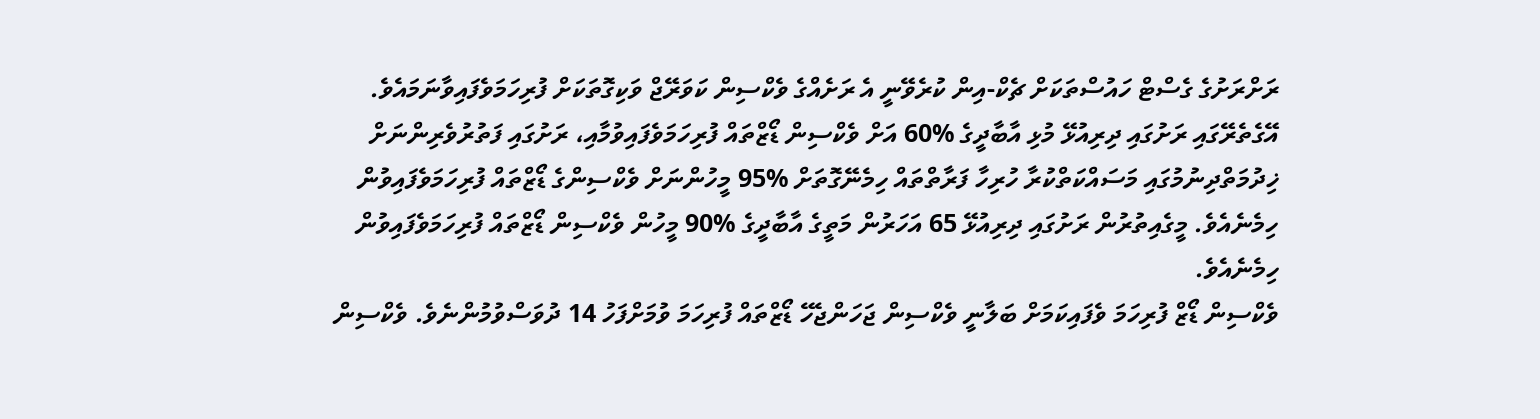ރަށްރަށުގެ ގެސްޓް ހައުސްތަކަށް ޗެކް-އިން ކުރެވޭނީ އެ ރަށެއްގެ ވެކްސިން ކަވަރޭޖް ވަކިގޮތަކަށް ފުރިހަމަވެފައިވާނަމައެވެ. އޭގެތެރޭގައި ރަށުގައި ދިރިއުޅޭ މުޅި އާބާދީގެ %60 އަށް ވެކްސިން ޑޯޒްތައް ފުރިހަމަވެފައިވުމާއި، ރަށުގައި ފަތުރުވެރިންނަށް ޚިދުމަތްދިނުމުގައި މަސައްކަތްކުރާ ހުރިހާ ފަރާތްތައް ހިމެނޭގޮތަށް %95 މީހުންނަށް ވެކްސިންގެ ޑޯޒްތައް ފުރިހަމަވެފައިވުން ހިމެނެއެވެ. މީގެއިތުރުން ރަށުގައި ދިރިއުޅޭ 65 އަހަރުން މަތީގެ އާބާދީގެ %90 މީހުން ވެކްސިން ޑޯޒްތައް ފުރިހަމަވެފައިވުން ހިމެނެއެވެ.
ވެކްސިން ޑޯޒް ފުރިހަމަ ވެފައިކަމަށް ބަލާނީ ވެކްސިން ޖަހަންޖެހޭ ޑޯޒްތައް ފުރިހަމަ ވުމަށްފަހު 14 ދުވަސްވުމުންނެވެ. ވެކްސިން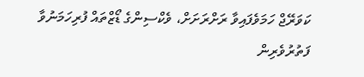ކަވަރޭޖް ހަމަވެފައިވާ ރަށްރަށަށް، ވެކްސިންގެ ޑޯޒްތައް ފުރިހަމަނުވާ ފަތުރުވެރިން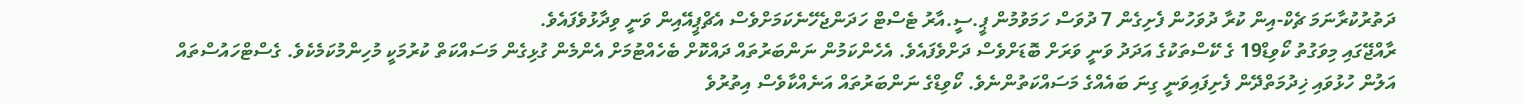ދަތުރުކުރާނަމަ ޗެކް-އިން ކުރާ ދުވަހުން ފެށިގެން 7 ދުވަސް ހަމަވުމުން ޕީ.ސީ.އާރު ޓެސްޓް ހަދަންޖެހޭނެކަމަށްވެސް އެޗްޕީއޭއިން ވަނީ ވިދާޅުވެފައެވެ.
ރާއްޖޭގައި މިވަގުތު ކޯވިޑް19 ގެ ކޭސްތަކުގެ އަދަދު ވަނީ ވަރަށް ބޮޑަށްވެސް ދަށްވެފައެވެ. އެހެންކަމުން ނަންބަރުތައް ދައްކޮށް ބެހެއްޓުމަށް އެންމެން ގުޅިގެން މަސައްކަތް ކުރުމަކީ މުހިންމުކަމެކެވެ. ގެސްޓްހައުސްތައް އަލުން ހުޅުވައި ޚިދުމަތްދޭން ފެށިފައިވަނީ ގިނަ ބައެއްގެ މަސައްކަތުންނެވެ. ކޯވިޑްގެ ނަންބަރުތައް އަނެއްކާވެސް އިތުރުވެ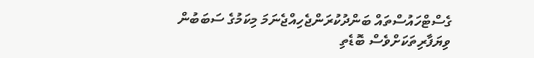ގެސްޓްހައުސްތައް ބަންދުކުރަންޖެހިއްޖެނަމަ މިކަމުގެ ސަބަބުން ވިޔަފާރިތަކަށްވެސް ބޮޑެތި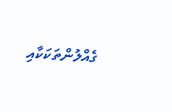ގެއްލުންތަކަކާއި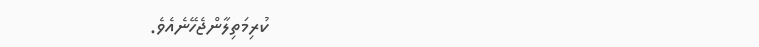ކުރިމަތިލާންޖެހޭނެއެވެ.